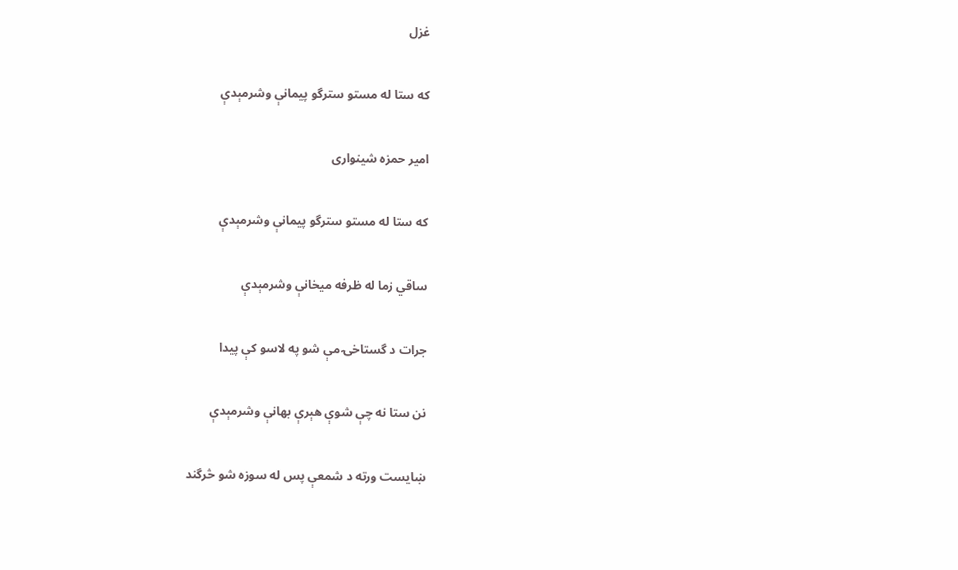غزل

که ستا له مستو سترگو پيمانې وشرمېدې

امیر حمزه شینواری

که ستا له مستو سترگو پيمانې وشرمېدې

ساقي زما له ظرفه ميخانې وشرمېدې

جرات د گستاخۍ مې شو په لاسو کې پيدا

نن ستا نه چې شوې هېرې بهانې وشرمېدې

ښايست ورته د شمعې پس له سوزه شو څرگند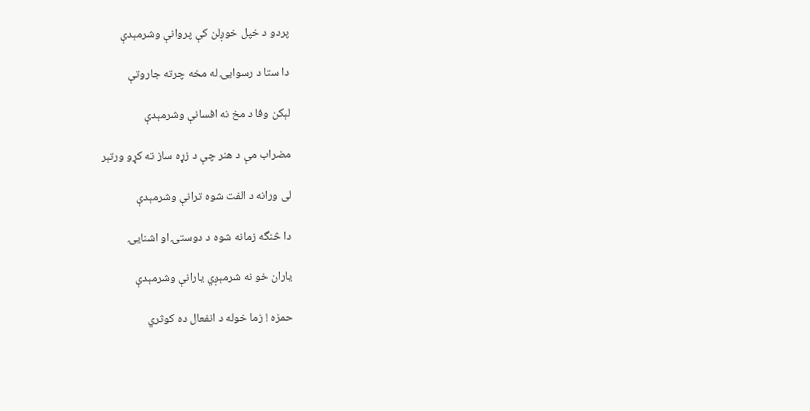پردو د خپل خوږلن کې پروانې وشرمېدې

دا ستا د رسوايۍ له مخه چرته جاروتې

لېکن وفا د مخ نه افسانې وشرمېدې

مضراب مې د هنر چې د زړه ساز ته کړو ورتېر

لی ورانه د الفت شوه ترانې وشرمېدې

دا څنگه زمانه شوه د دوستۍ او اشنايۍ

ياران خو نه شرمېږي يارانې وشرمېدې

حمزه ! زما خوله د انفعال ده کوثري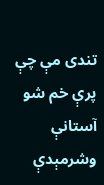تندی مې چې پرې خم شو آستانې وشرمېدې